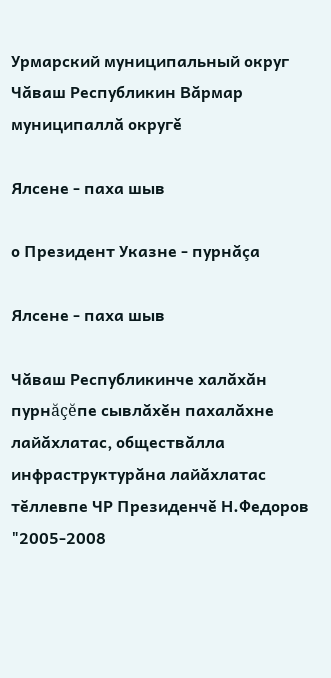Урмарский муниципальный округ Чăваш Республикин Вăрмар муниципаллă округě

Ялсене - паха шыв

о Президент Указне - пурнăçа

Ялсене - паха шыв

Чăваш Республикинче халăхăн пурнăçĕпе сывлăхĕн пахалăхне лайăхлатас, обществăлла инфраструктурăна лайăхлатас тĕллевпе ЧР Президенчĕ Н.Федоров "2005-2008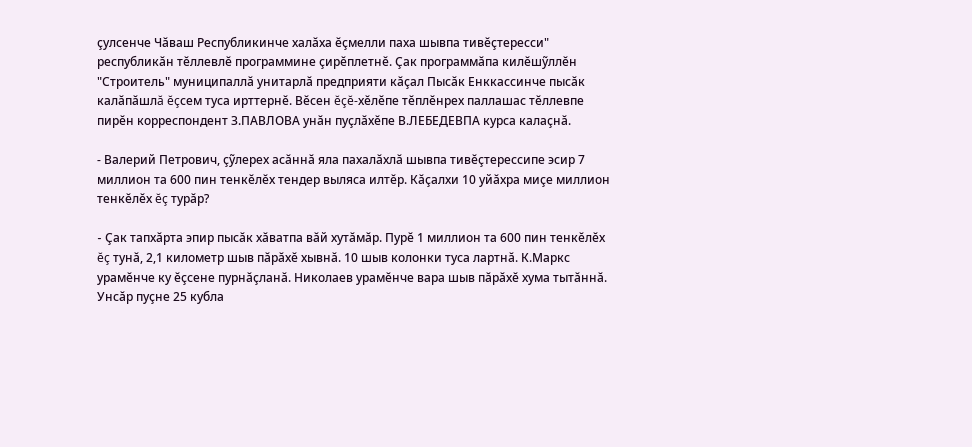çулсенче Чăваш Республикинче халăха ĕçмелли паха шывпа тивĕçтересси" республикăн тĕллевлĕ программине çирĕплетнĕ. Çак программăпа килĕшỹллĕн "Строитель" муниципаллă унитарлă предприяти кăçал Пысăк Енккассинче пысăк калăпăшлă ĕçсем туса ирттернĕ. Вĕсен ĕçĕ-хĕлĕпе тĕплĕнрех паллашас тĕллевпе пирĕн корреспондент З.ПАВЛОВА унăн пуçлăхĕпе В.ЛЕБЕДЕВПА курса калаçнă.

- Валерий Петрович, çỹлерех асăннă яла пахалăхлă шывпа тивĕçтерессипе эсир 7 миллион та 600 пин тенкĕлĕх тендер выляса илтĕр. Кăçалхи 10 уйăхра миçе миллион тенкĕлĕх ĕç турăр?

- Çак тапхăрта эпир пысăк хăватпа вăй хутăмăр. Пурĕ 1 миллион та 600 пин тенкĕлĕх ĕç тунă, 2,1 километр шыв пăрăхĕ хывнă. 10 шыв колонки туса лартнă. К.Маркс урамĕнче ку ĕçсене пурнăçланă. Николаев урамĕнче вара шыв пăрăхĕ хума тытăннă. Унсăр пуçне 25 кубла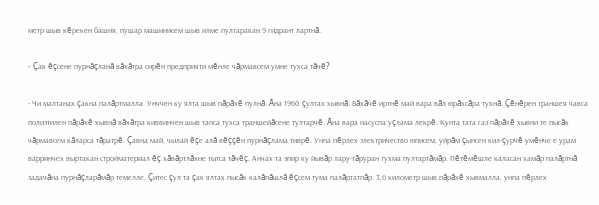метр шыв кĕрекен башня, пушар машинисем шыв илме пултаракан 9 гидрант лартнă.

- Çак ĕçсене пурнăçланă вăхăтра сирĕн предприяти мĕнле чăрмавсем умне тухса тăчĕ?

- Чи малтанах çакна палăртмалла. Унччен ку ялта шыв пăрăхĕ пулнă. Ăна 1960 çултах хывнă. Вăхăчĕ иртнĕ май вара вăл юрăхсăра тухнă. Çĕнĕрен траншея чавса полиэтилен пăрăхĕ хывнă вăхăтра киввинчен шыв тапса тухса траншейăсене тултарчĕ. Ăна вара насуспа уçлама лекрĕ. Кунта тата газ пăрăхĕ хывни те пысăк чăрмавсем кăларса тăратрĕ. Çавна май, чылай ĕçе алă вĕççĕн пурнăçлама тиврĕ. Унпа пĕрлех электричество юписем, уйрăм çынсен кил-çурчĕ умĕнче е урам варринчех выртакан стройматериал ĕç хăвăртлăхне тытса тăчĕç. Анчах та эпир ку йывăр лару-тăруран тухма пултартăмăр. Пĕтĕмĕшле каласан хамăр палăртнă задачăна пурнăçларăмăр темелле. Çитес çул та çак ялтах пысăк калăпăшлă ĕçсем тума палăртатпăр. 3,6 километр шыв пăрăхĕ хывмалла, унпа пĕрлех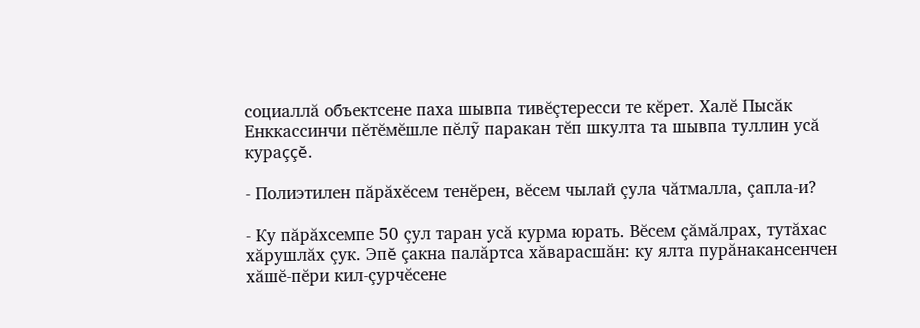социаллă объектсене паха шывпа тивĕçтересси те кĕрет. Халĕ Пысăк Енккассинчи пĕтĕмĕшле пĕлỹ паракан тĕп шкулта та шывпа туллин усă кураççĕ.

- Полиэтилен пăрăхĕсем тенĕрен, вĕсем чылай çула чăтмалла, çапла-и?

- Ку пăрăхсемпе 50 çул таран усă курма юрать. Вĕсем çăмăлрах, тутăхас хăрушлăх çук. Эпĕ çакна палăртса хăварасшăн: ку ялта пурăнакансенчен хăшĕ-пĕри кил-çурчĕсене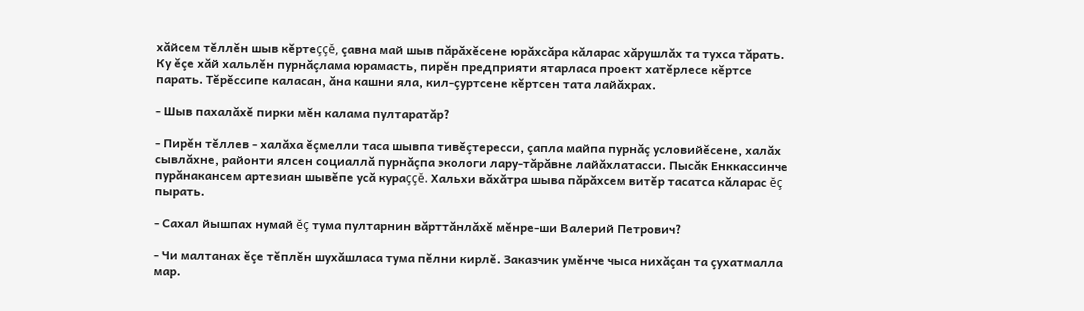хăйсем тĕллĕн шыв кĕртеççĕ, çавна май шыв пăрăхĕсене юрăхсăра кăларас хăрушлăх та тухса тăрать. Ку ĕçе хăй хальлĕн пурнăçлама юрамасть, пирĕн предприяти ятарласа проект хатĕрлесе кĕртсе парать. Тĕрĕссипе каласан, ăна кашни яла, кил-çуртсене кĕртсен тата лайăхрах.

- Шыв пахалăхĕ пирки мĕн калама пултаратăр?

- Пирĕн тĕллев - халăха ĕçмелли таса шывпа тивĕçтересси, çапла майпа пурнăç условийĕсене, халăх сывлăхне, районти ялсен социаллă пурнăçпа экологи лару-тăрăвне лайăхлатасси. Пысăк Енккассинче пурăнакансем артезиан шывĕпе усă кураççĕ. Хальхи вăхăтра шыва пăрăхсем витĕр тасатса кăларас ĕç пырать.

- Сахал йышпах нумай ĕç тума пултарнин вăрттăнлăхĕ мĕнре-ши Валерий Петрович?

- Чи малтанах ĕçе тĕплĕн шухăшласа тума пĕлни кирлĕ. Заказчик умĕнче чыса нихăçан та çухатмалла мар.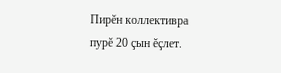Пирĕн коллективра пурĕ 20 çын ĕçлет.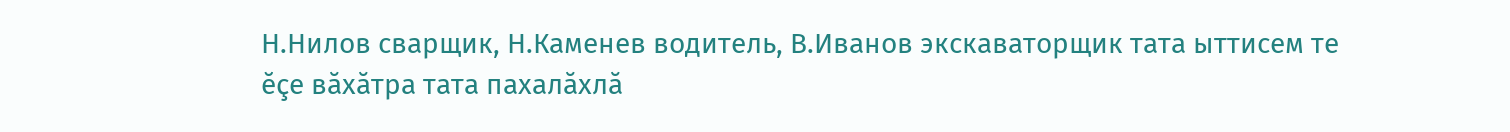Н.Нилов сварщик, Н.Каменев водитель, В.Иванов экскаваторщик тата ыттисем те ĕçе вăхăтра тата пахалăхлă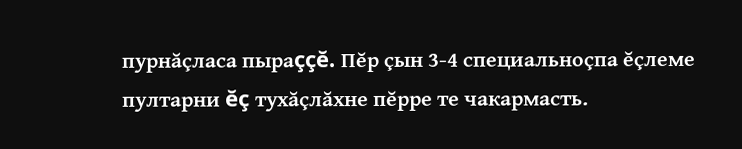пурнăçласа пыраççĕ. Пĕр çын 3-4 специальноçпа ĕçлеме пултарни ĕç тухăçлăхне пĕрре те чакармасть.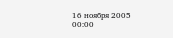16 ноября 2005
00:00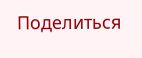Поделиться